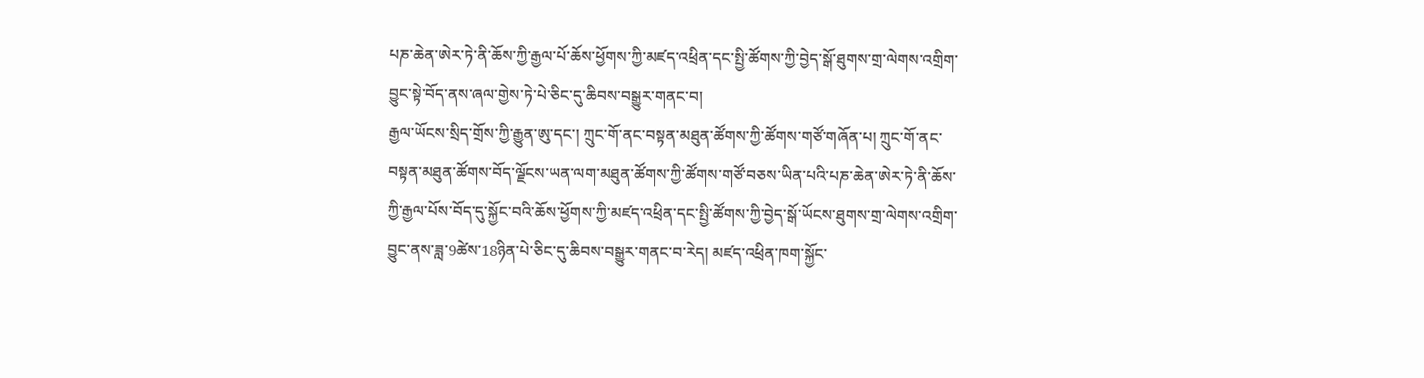པཎ་ཆེན་ཨེར་ཏེ་ནི་ཆོས་ཀྱི་རྒྱལ་པོ་ཆོས་ཕྱོགས་ཀྱི་མཛད་འཕྲིན་དང་སྤྱི་ཚོགས་ཀྱི་བྱེད་སྒོ་ཐུགས་གྲ་ལེགས་འགྲིག་བྱུང་སྟེ་བོད་ནས་ཞལ་གྱེས་ཏེ་པེ་ཅིང་དུ་ཆིབས་བསྒྱུར་གནང་བ།
རྒྱལ་ཡོངས་སྲིད་གྲོས་ཀྱི་རྒྱུན་ཨུ་དང་། ཀྲུང་གོ་ནང་བསྟན་མཐུན་ཚོགས་ཀྱི་ཚོགས་གཙོ་གཞོན་པ། ཀྲུང་གོ་ནང་བསྟན་མཐུན་ཚོགས་བོད་ལྗོངས་ཡན་ལག་མཐུན་ཚོགས་ཀྱི་ཚོགས་གཙོ་བཅས་ཡིན་པའི་པཎ་ཆེན་ཨེར་ཏེ་ནི་ཆོས་ཀྱི་རྒྱལ་པོས་བོད་དུ་སྐྱོང་བའི་ཆོས་ཕྱོགས་ཀྱི་མཛད་འཕྲིན་དང་སྤྱི་ཚོགས་ཀྱི་བྱེད་སྒོ་ཡོངས་ཐུགས་གྲ་ལེགས་འགྲིག་བྱུང་ནས་ཟླ་9ཚེས་18ཉིན་པེ་ཅིང་དུ་ཆིབས་བསྒྱུར་གནང་བ་རེད། མཛད་འཕྲིན་ཁག་སྐྱོང་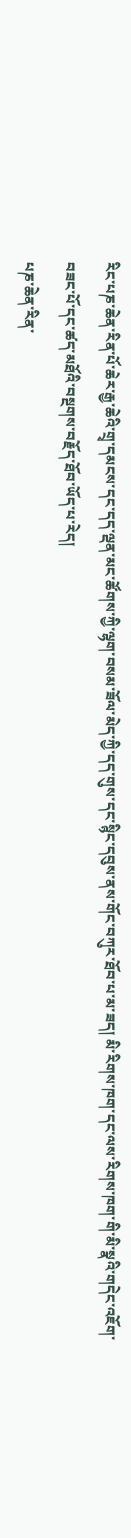རིང་པཎ་ཆེན་རིན་པོ་ཆེར་རྒྱ་ཆེའི་གྲྭ་དམངས་དང་དད་ལྡན་མང་ཚོགས་ཀྱི་ལྷག་བསམ་ཟོལ་མེད་ཀྱི་དད་གུས་དང་སྙིང་དབུས་ནས་གོང་བཀུར་ཐོབ་པ་མ་ཟད། མི་རིགས་ཁག་དང་ལས་རིགས་ཁག་གི་མི་སྣའི་གདེང་འཇོག་བཟང་པོ་དང་ཚད་མཐོའི་བསྔགས་བརྗོད་ཐོབ་ཡོད་པ་རེད།
པཎ་ཆེན་རིན་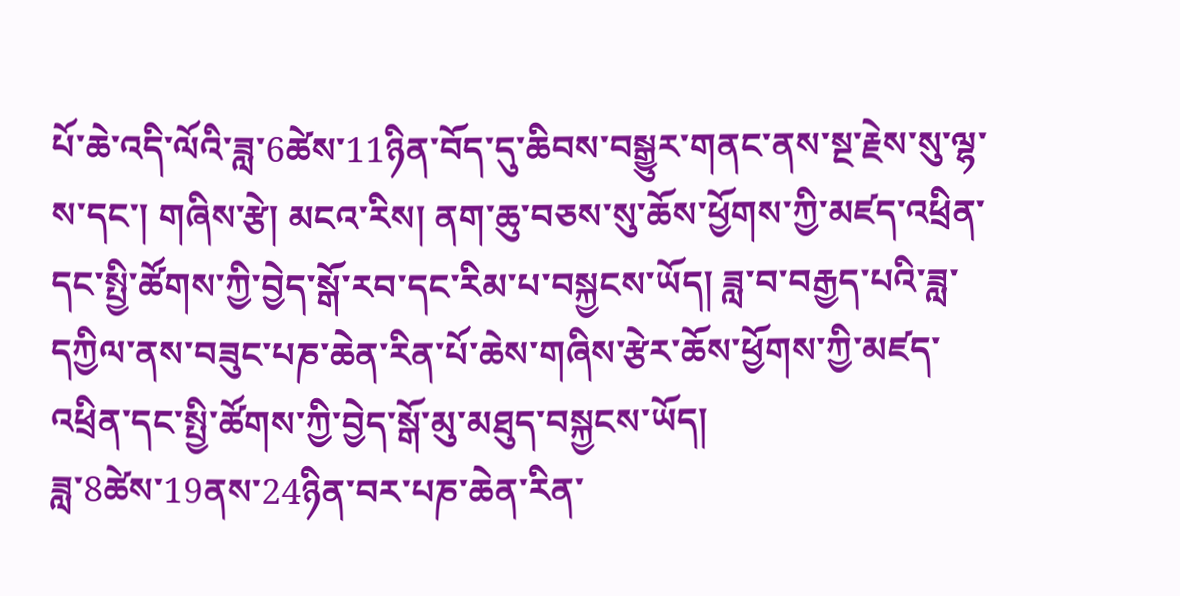པོ་ཆེ་འདི་ལོའི་ཟླ་6ཚེས་11ཉིན་བོད་དུ་ཆིབས་བསྒྱུར་གནང་ནས་སྔ་རྗེས་སུ་ལྷ་ས་དང་། གཞིས་རྩེ། མངའ་རིས། ནག་ཆུ་བཅས་སུ་ཆོས་ཕྱོགས་ཀྱི་མཛད་འཕྲིན་དང་སྤྱི་ཚོགས་ཀྱི་བྱེད་སྒོ་རབ་དང་རིམ་པ་བསྐྱངས་ཡོད། ཟླ་བ་བརྒྱད་པའི་ཟླ་དཀྱིལ་ནས་བཟུང་པཎ་ཆེན་རིན་པོ་ཆེས་གཞིས་རྩེར་ཆོས་ཕྱོགས་ཀྱི་མཛད་འཕྲིན་དང་སྤྱི་ཚོགས་ཀྱི་བྱེད་སྒོ་མུ་མཐུད་བསྐྱངས་ཡོད།
ཟླ་8ཚེས་19ནས་24ཉིན་བར་པཎ་ཆེན་རིན་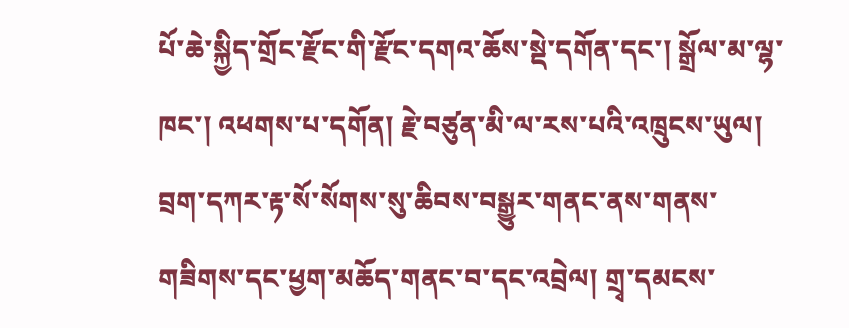པོ་ཆེ་སྐྱིད་གྲོང་རྫོང་གི་རྫོང་དགའ་ཆོས་སྡེ་དགོན་དང་། སྒྲོལ་མ་ལྷ་ཁང་། འཕགས་པ་དགོན། རྗེ་བཙུན་མི་ལ་རས་པའི་འཁྲུངས་ཡུལ། བྲག་དཀར་རྟ་སོ་སོགས་སུ་ཆིབས་བསྒྱུར་གནང་ནས་གནས་གཟིགས་དང་ཕྱག་མཆོད་གནང་བ་དང་འབྲེལ། གྲྭ་དམངས་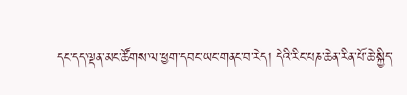དང་དད་ལྡན་མང་ཚོགས་ལ་ཕྱག་དབང་ཡང་གནང་བ་རེད། དེའི་རིང་པཎ་ཆེན་རིན་པོ་ཆེ་སྐྱིད་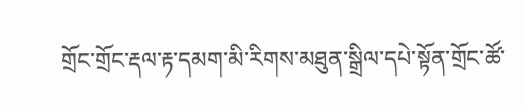གྲོང་གྲོང་རྡལ་རྟ་དམག་མི་རིགས་མཐུན་སྒྲིལ་དཔེ་སྟོན་གྲོང་ཚོ་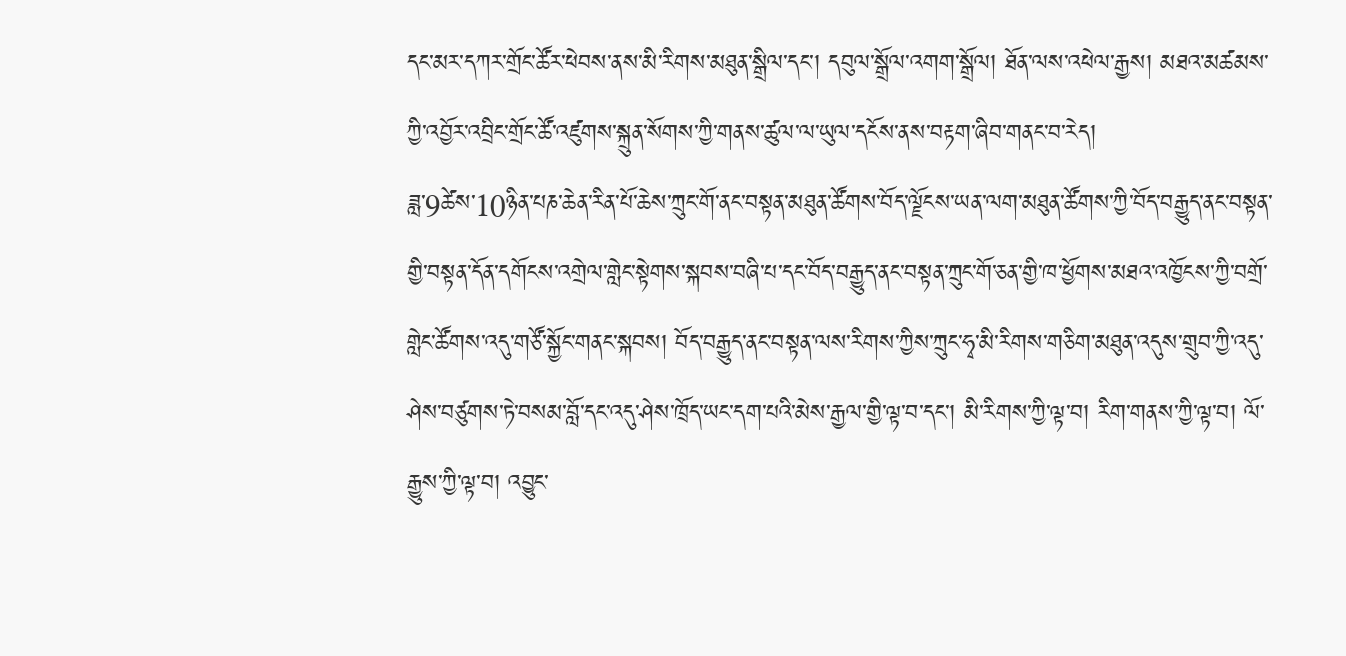དང་མར་དཀར་གྲོང་ཚོར་ཕེབས་ནས་མི་རིགས་མཐུན་སྒྲིལ་དང་། དབུལ་སྒྲོལ་འགག་སྒྲོལ། ཐོན་ལས་འཕེལ་རྒྱས། མཐའ་མཚམས་ཀྱི་འབྱོར་འབྲིང་གྲོང་ཚོ་འཛུགས་སྐྲུན་སོགས་ཀྱི་གནས་ཚུལ་ལ་ཡུལ་དངོས་ནས་བརྟག་ཞིབ་གནང་བ་རེད།
ཟླ་9ཚེས་10ཉིན་པཎ་ཆེན་རིན་པོ་ཆེས་ཀྲུང་གོ་ནང་བསྟན་མཐུན་ཚོགས་བོད་ལྗོངས་ཡན་ལག་མཐུན་ཚོགས་ཀྱི་བོད་བརྒྱུད་ནང་བསྟན་གྱི་བསྟན་དོན་དགོངས་འགྲེལ་གླེང་སྟེགས་སྐབས་བཞི་པ་དང་བོད་བརྒྱུད་ནང་བསྟན་ཀྲུང་གོ་ཅན་གྱི་ཁ་ཕྱོགས་མཐའ་འཁྱོངས་ཀྱི་བགྲོ་གླེང་ཚོགས་འདུ་གཙོ་སྐྱོང་གནང་སྐབས། བོད་བརྒྱུད་ནང་བསྟན་ལས་རིགས་ཀྱིས་ཀྲུང་ཧྭ་མི་རིགས་གཅིག་མཐུན་འདུས་གྲུབ་ཀྱི་འདུ་ཤེས་བཙུགས་ཏེ་བསམ་བློ་དང་འདུ་ཤེས་ཁྲོད་ཡང་དག་པའི་མེས་རྒྱལ་གྱི་ལྟ་བ་དང་། མི་རིགས་ཀྱི་ལྟ་བ། རིག་གནས་ཀྱི་ལྟ་བ། ལོ་རྒྱུས་ཀྱི་ལྟ་བ། འབྱུང་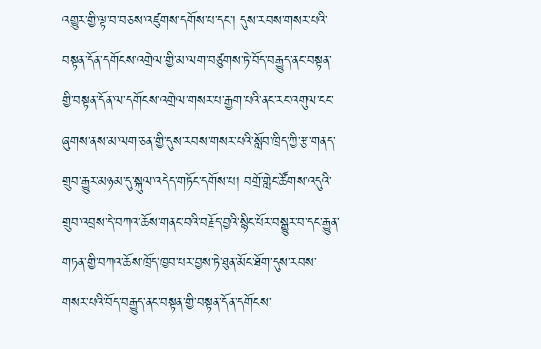འགྱུར་གྱི་ལྟ་བ་བཅས་འཛུགས་དགོས་པ་དང་། དུས་རབས་གསར་པའི་བསྟན་དོན་དགོངས་འགྲེལ་གྱི་མ་ལག་བཙུགས་ཏེ་བོད་བརྒྱུད་ནང་བསྟན་གྱི་བསྟན་དོན་ལ་དགོངས་འགྲེལ་གསར་པ་རྒྱག་པའི་ནང་རང་འགུལ་ངང་ཞུགས་ནས་མ་ལག་ཅན་གྱི་དུས་རབས་གསར་པའི་སློབ་ཁྲིད་ཀྱི་རྩ་གནད་གྲུབ་རྒྱུར་མཉམ་དུ་སྐུལ་འདེད་གཏོང་དགོས་པ། བགྲོ་གླེང་ཚོགས་འདུའི་གྲུབ་འབྲས་དེ་བཀའ་ཆོས་གནང་བའི་བརྗོད་བྱའི་སྙིང་པོར་བསྒྱུར་བ་དང་རྒྱུན་གཏན་གྱི་བཀའ་ཆོས་ཁྲོད་ཁྱབ་པར་བྱས་ཏེ་ཐུན་མོང་ཐོག་དུས་རབས་གསར་པའི་བོད་བརྒྱུད་ནང་བསྟན་གྱི་བསྟན་དོན་དགོངས་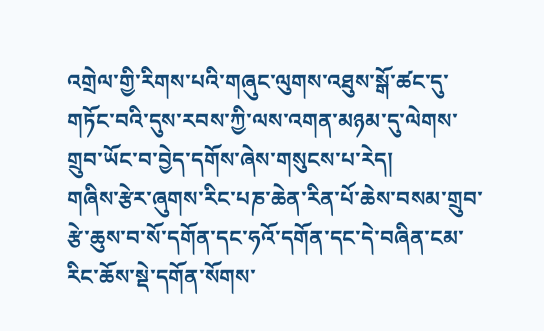འགྲེལ་གྱི་རིགས་པའི་གཞུང་ལུགས་འཐུས་སྒོ་ཚང་དུ་གཏོང་བའི་དུས་རབས་ཀྱི་ལས་འགན་མཉམ་དུ་ལེགས་གྲུབ་ཡོང་བ་བྱེད་དགོས་ཞེས་གསུངས་པ་རེད།
གཞིས་རྩེར་ཞུགས་རིང་པཎ་ཆེན་རིན་པོ་ཆེས་བསམ་གྲུབ་རྩེ་ཆུས་བ་སོ་དགོན་དང་ཧའོ་དགོན་དང་དེ་བཞིན་ངམ་རིང་ཆོས་སྡེ་དགོན་སོགས་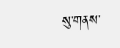སུ་གནས་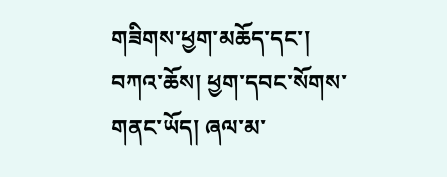གཟིགས་ཕྱག་མཆོད་དང་། བཀའ་ཆོས། ཕྱག་དབང་སོགས་གནང་ཡོད། ཞལ་མ་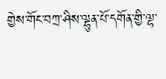གྱེས་གོང་བཀྲ་ཤིས་ལྷུན་པོ་དགོན་གྱི་ལྷ་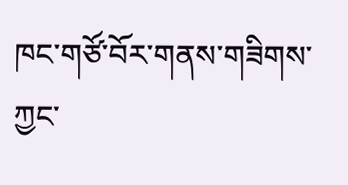ཁང་གཙོ་བོར་གནས་གཟིགས་ཀྱང་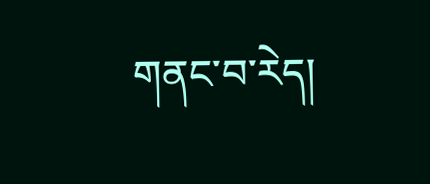གནང་བ་རེད།